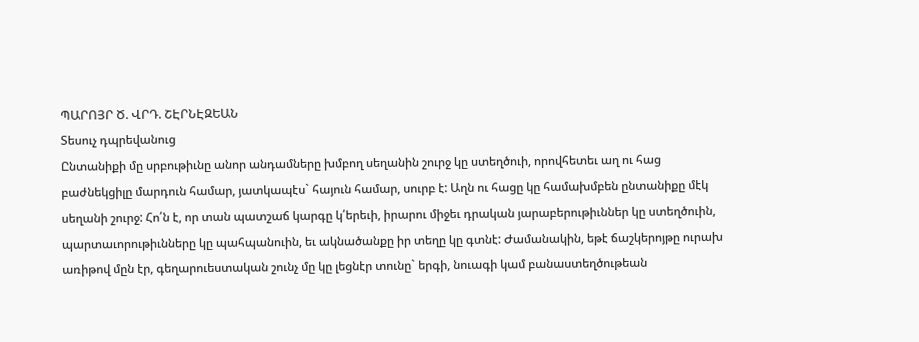ՊԱՐՈՅՐ Ծ. ՎՐԴ. ՇԷՐՆԷԶԵԱՆ
Տեսուչ դպրեվանուց
Ընտանիքի մը սրբութիւնը անոր անդամները խմբող սեղանին շուրջ կը ստեղծուի, որովհետեւ աղ ու հաց բաժնեկցիլը մարդուն համար, յատկապէս` հայուն համար, սուրբ է: Աղն ու հացը կը համախմբեն ընտանիքը մէկ սեղանի շուրջ: Հո՛ն է, որ տան պատշաճ կարգը կ՛երեւի, իրարու միջեւ դրական յարաբերութիւններ կը ստեղծուին, պարտաւորութիւնները կը պահպանուին, եւ ակնածանքը իր տեղը կը գտնէ: Ժամանակին, եթէ ճաշկերոյթը ուրախ առիթով մըն էր, գեղարուեստական շունչ մը կը լեցնէր տունը` երգի, նուագի կամ բանաստեղծութեան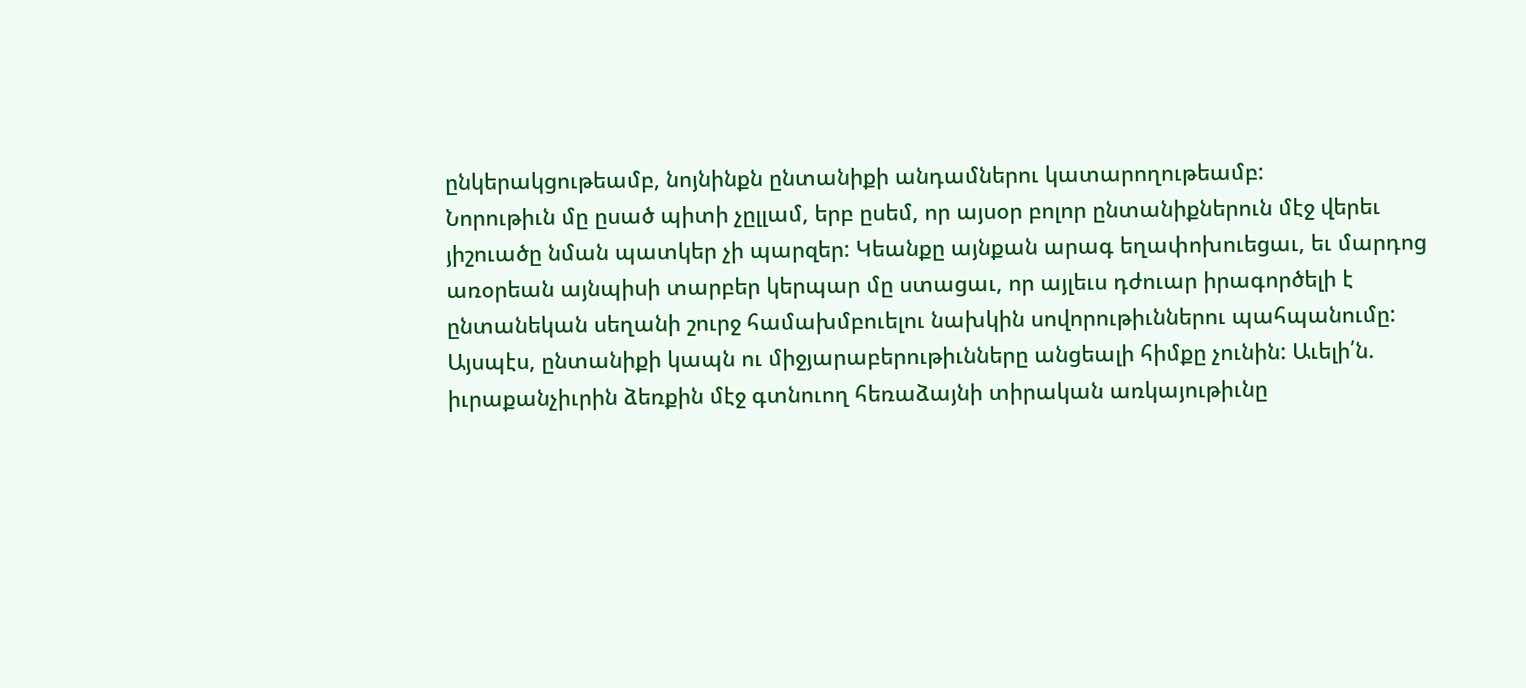ընկերակցութեամբ, նոյնինքն ընտանիքի անդամներու կատարողութեամբ:
Նորութիւն մը ըսած պիտի չըլլամ, երբ ըսեմ, որ այսօր բոլոր ընտանիքներուն մէջ վերեւ յիշուածը նման պատկեր չի պարզեր: Կեանքը այնքան արագ եղափոխուեցաւ, եւ մարդոց առօրեան այնպիսի տարբեր կերպար մը ստացաւ, որ այլեւս դժուար իրագործելի է ընտանեկան սեղանի շուրջ համախմբուելու նախկին սովորութիւններու պահպանումը: Այսպէս, ընտանիքի կապն ու միջյարաբերութիւնները անցեալի հիմքը չունին: Աւելի՛ն. իւրաքանչիւրին ձեռքին մէջ գտնուող հեռաձայնի տիրական առկայութիւնը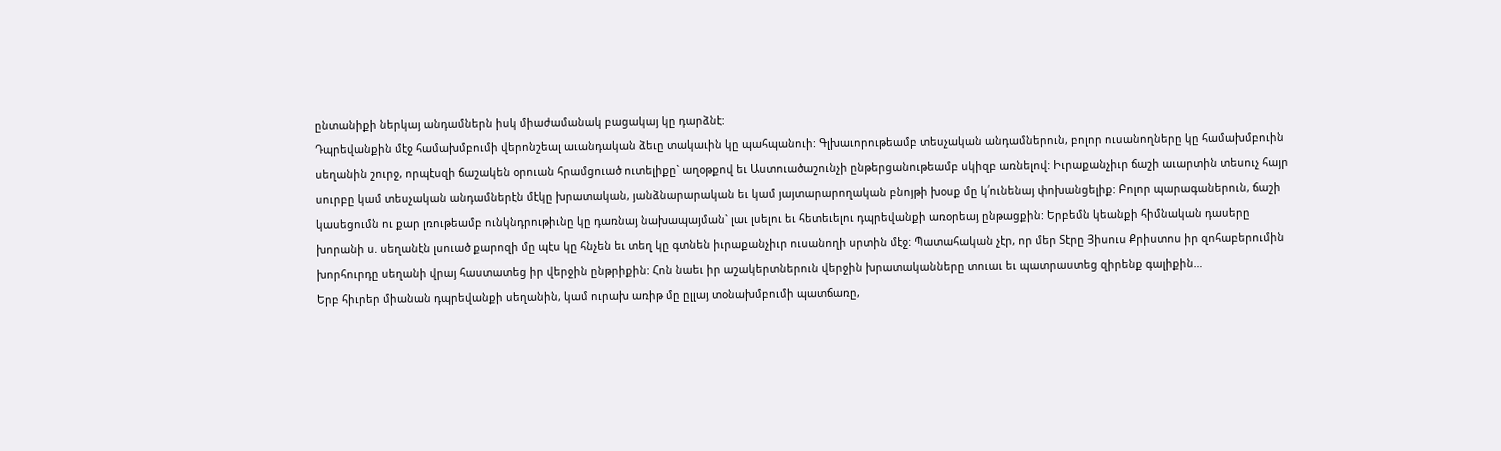ընտանիքի ներկայ անդամներն իսկ միաժամանակ բացակայ կը դարձնէ:
Դպրեվանքին մէջ համախմբումի վերոնշեալ աւանդական ձեւը տակաւին կը պահպանուի: Գլխաւորութեամբ տեսչական անդամներուն, բոլոր ուսանողները կը համախմբուին սեղանին շուրջ, որպէսզի ճաշակեն օրուան հրամցուած ուտելիքը` աղօթքով եւ Աստուածաշունչի ընթերցանութեամբ սկիզբ առնելով: Իւրաքանչիւր ճաշի աւարտին տեսուչ հայր սուրբը կամ տեսչական անդամներէն մէկը խրատական, յանձնարարական եւ կամ յայտարարողական բնոյթի խօսք մը կ՛ունենայ փոխանցելիք: Բոլոր պարագաներուն, ճաշի կասեցումն ու քար լռութեամբ ունկնդրութիւնը կը դառնայ նախապայման` լաւ լսելու եւ հետեւելու դպրեվանքի առօրեայ ընթացքին: Երբեմն կեանքի հիմնական դասերը խորանի ս. սեղանէն լսուած քարոզի մը պէս կը հնչեն եւ տեղ կը գտնեն իւրաքանչիւր ուսանողի սրտին մէջ: Պատահական չէր, որ մեր Տէրը Յիսուս Քրիստոս իր զոհաբերումին խորհուրդը սեղանի վրայ հաստատեց իր վերջին ընթրիքին: Հոն նաեւ իր աշակերտներուն վերջին խրատականները տուաւ եւ պատրաստեց զիրենք գալիքին…
Երբ հիւրեր միանան դպրեվանքի սեղանին, կամ ուրախ առիթ մը ըլլայ տօնախմբումի պատճառը,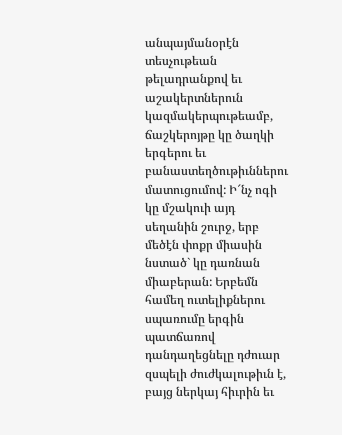անպայմանօրէն տեսչութեան թելադրանքով եւ աշակերտներուն կազմակերպութեամբ, ճաշկերոյթը կը ծաղկի երգերու եւ բանաստեղծութիւններու մատուցումով: Ի՜նչ ոգի կը մշակուի այդ սեղանին շուրջ, երբ մեծէն փոքր միասին նստած` կը դառնան միաբերան: Երբեմն համեղ ուտելիքներու սպառումը երգին պատճառով դանդաղեցնելը դժուար զսպելի ժուժկալութիւն է, բայց ներկայ հիւրին եւ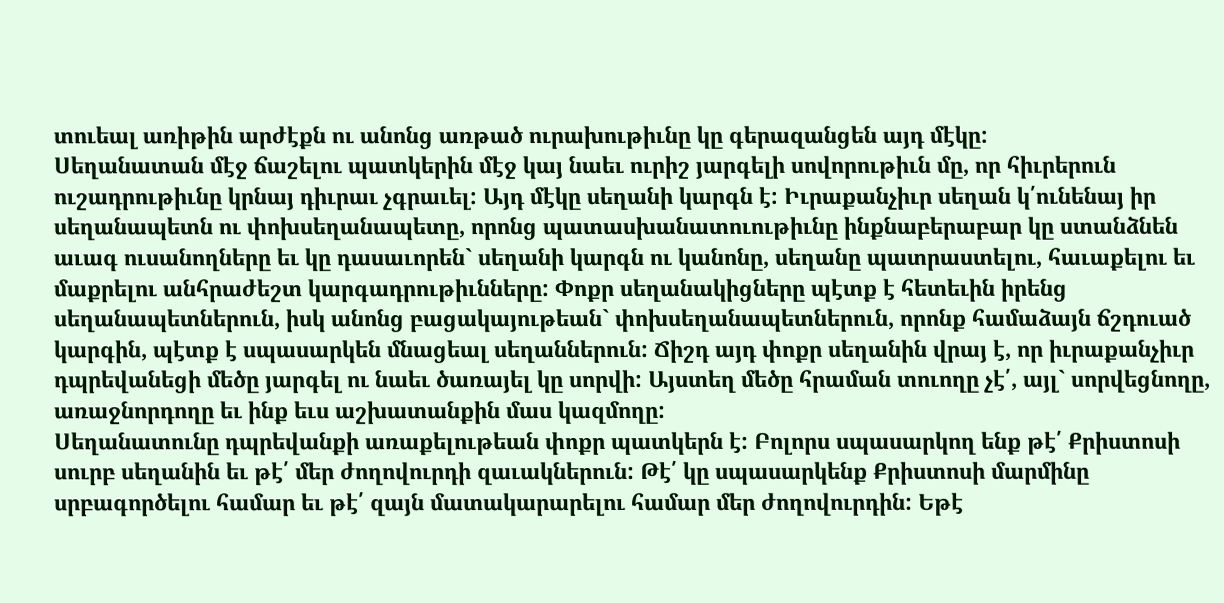տուեալ առիթին արժէքն ու անոնց առթած ուրախութիւնը կը գերազանցեն այդ մէկը:
Սեղանատան մէջ ճաշելու պատկերին մէջ կայ նաեւ ուրիշ յարգելի սովորութիւն մը, որ հիւրերուն ուշադրութիւնը կրնայ դիւրաւ չգրաւել: Այդ մէկը սեղանի կարգն է: Իւրաքանչիւր սեղան կ՛ունենայ իր սեղանապետն ու փոխսեղանապետը, որոնց պատասխանատուութիւնը ինքնաբերաբար կը ստանձնեն աւագ ուսանողները եւ կը դասաւորեն` սեղանի կարգն ու կանոնը, սեղանը պատրաստելու, հաւաքելու եւ մաքրելու անհրաժեշտ կարգադրութիւնները: Փոքր սեղանակիցները պէտք է հետեւին իրենց սեղանապետներուն, իսկ անոնց բացակայութեան` փոխսեղանապետներուն, որոնք համաձայն ճշդուած կարգին, պէտք է սպասարկեն մնացեալ սեղաններուն: Ճիշդ այդ փոքր սեղանին վրայ է, որ իւրաքանչիւր դպրեվանեցի մեծը յարգել ու նաեւ ծառայել կը սորվի: Այստեղ մեծը հրաման տուողը չէ՛, այլ` սորվեցնողը, առաջնորդողը եւ ինք եւս աշխատանքին մաս կազմողը:
Սեղանատունը դպրեվանքի առաքելութեան փոքր պատկերն է: Բոլորս սպասարկող ենք թէ՛ Քրիստոսի սուրբ սեղանին եւ թէ՛ մեր ժողովուրդի զաւակներուն: Թէ՛ կը սպասարկենք Քրիստոսի մարմինը սրբագործելու համար եւ թէ՛ զայն մատակարարելու համար մեր ժողովուրդին: Եթէ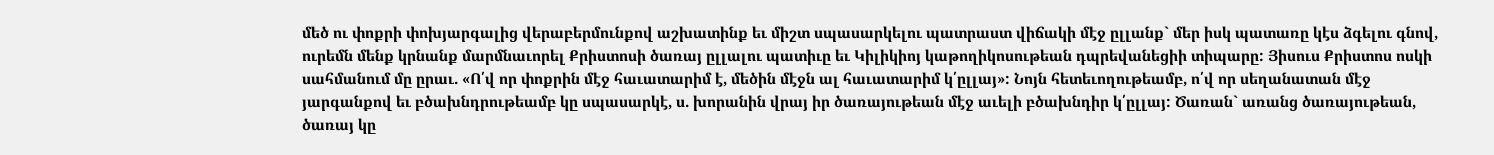մեծ ու փոքրի փոխյարգալից վերաբերմունքով աշխատինք եւ միշտ սպասարկելու պատրաստ վիճակի մէջ ըլլանք` մեր իսկ պատառը կէս ձգելու գնով, ուրեմն մենք կրնանք մարմնաւորել Քրիստոսի ծառայ ըլլալու պատիւը եւ Կիլիկիոյ կաթողիկոսութեան դպրեվանեցիի տիպարը: Յիսուս Քրիստոս ոսկի սահմանում մը ըրաւ. «Ո՛վ որ փոքրին մէջ հաւատարիմ է, մեծին մէջն ալ հաւատարիմ կ՛ըլլայ»: Նոյն հետեւողութեամբ, ո՛վ որ սեղանատան մէջ յարգանքով եւ բծախնդրութեամբ կը սպասարկէ, ս. խորանին վրայ իր ծառայութեան մէջ աւելի բծախնդիր կ՛ըլլայ: Ծառան` առանց ծառայութեան, ծառայ կը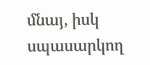մնայ, իսկ սպասարկող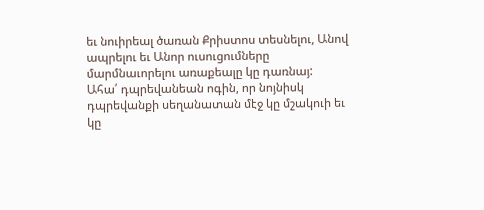եւ նուիրեալ ծառան Քրիստոս տեսնելու, Անով ապրելու եւ Անոր ուսուցումները մարմնաւորելու առաքեալը կը դառնայ:
Ահա՛ դպրեվանեան ոգին, որ նոյնիսկ դպրեվանքի սեղանատան մէջ կը մշակուի եւ կը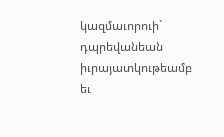կազմաւորուի` դպրեվանեան իւրայատկութեամբ եւ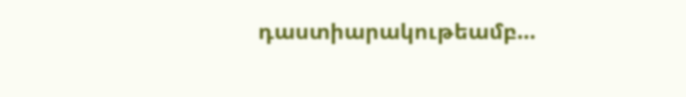դաստիարակութեամբ…